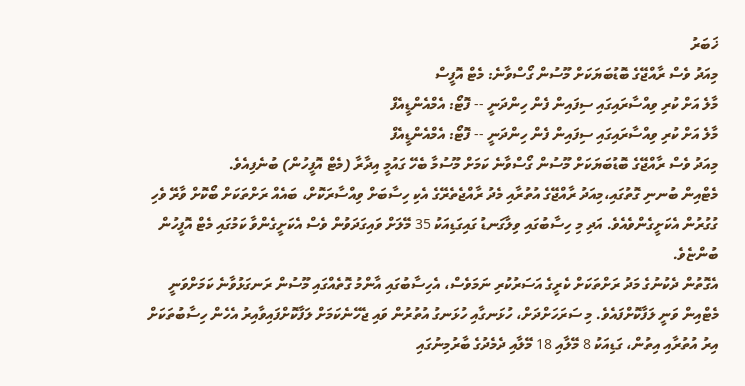ޚަބަރު
މިއަދު ވެސް ރާއްޖޭގެ ބޮޑުބަޔަކަށް މޫސުން ގޯސްވާނެ: މެޓް އޮފީސް
މާލެ އަށް ކުރި ވިއްސާރައިގައި ސިފައިން ފެން ހިންދަނީ -- ފޮޓޯ: އެމްއެންޑީއެފް
މާލެ އަށް ކުރި ވިއްސާރައިގައި ސިފައިން ފެން ހިންދަނީ -- ފޮޓޯ: އެމްއެންޑީއެފް
މިއަދު ވެސް ރާއްޖޭގެ ބޮޑުބަޔަކަށް މޫސުން ގޯސްވާނެ ކަމަށް މޫސުމާ ބެހޭ ގައުމީ އިދާރާ (މެޓް އޮފީހުން) ބުނެފިއެވެ.
މެޓްއިން ބުނނި ގޮތުގައި،މިއަދު ރާއްޖޭގެ އުތުރާއި މެދު ރާއްޖެތެރޭގެ އެކި ހިސާބަށް ވިއްސާރަކޮށް، ބައެއް ރަށްތަކަށް ބޯކޮށް ވާރޭ ވެހި ގުގުރުން އެކަށީގެންވެއެވެ. އަދި މި ހިސާބުގައި ވިލާގަނޑު ގައިގަޑިއަކު 35 މޭލަށް ވައިގަދަވުން ވެސް އެކަށީގެންވާ ކަމުގައި މެޓް އޮފީހުން ބުންޏެވެ.
އެގޮތުން ދެކުނުގެ މަދު ރަށްތަކަށް ކެރީގެ އަސަރުކުރި ނަމަވެސް، އެހިސާބުގައި އާންމު ގޮތެއްގައި މޫސުން ރަނގަޅުވާނެ ކަމަށްވަނީ މެޓްއިން ވަނީ ލަފާކޮށްފައެވެ. މި ސަރަހަށްދަށް، ހުޅަނގާއި ހުޅަނގު އުތުރުން ވައި ޖެހޭނެކަމަށް ލަފާކޮށްފައިވާއިރު އެހެން ހިސާބުތަކަށް އިރު އުތުރާއި އިތުން، ގަޑިއަކު 8 މޭލާއި 18 މޭލާއި ދެމެދުގެ ބާރުމިނުގައި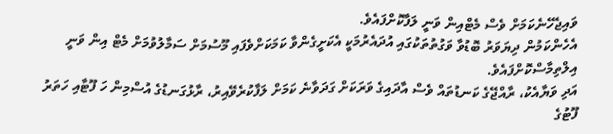ވައިޖެހޭނެކަމަށް ވެސް މެޓްއިން ވަނީ ލަފާކޮށްފައެވެ.
އެހެންކަމުން ދިޔަވަރު ބޮޑުވާ ވަގުތުތަކުގައި އުދައެރުމަކީ އެކަށީގެންވާ ކަމަކަށްވެފައި މޫސުމަށް ސަމާލުވުމަށް މެޓް އިން ވަނީ އިލްތިމާސްކޮށްފައެވެ.
އަދި ވަޔާއެކު، ރާއްޖޭގެ ކަނޑުތައް ވެސް އާދައިގެ ވަރަކަށް ގަދަވާނެ ކަމަށް ލަފާކުރެވޭއިރު، ރާޅުގަނޑުގެ އުސްމިން ހަ ފޫޓާއި ހަތަރު ފޫޓުގެ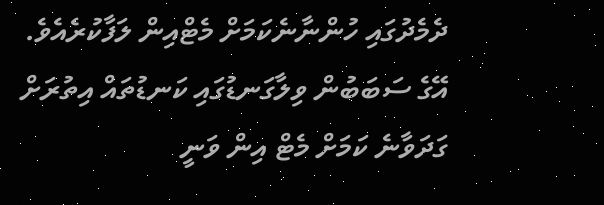ދެމެދުގައި ހުންނާނެކަމަށް މެޓްއިން ލަފާކުރެއެވެ. އޭގެ ސަބަބުން ވިލާގަނޑުގައި ކަނޑުތައް އިތުރަށް ގަދަވާނެ ކަމަށް މެޓް އިން ވަނީ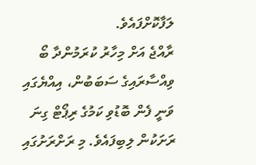ލަފާކޮށްފައެވެ.
ރާއްޖެ އަށް މިހާރު ކުރަމުންދާ ބޯ ވިއްސާރައިގެ ސަބަބުން، އިއްޔެގައި ވަނީ ފެން ބޮޑުވި ކަމުގެ ރިޕޯޓް ގިނަ ރަށަކުން ލިބިފައެވެ. މި ރަށްރަށުގައި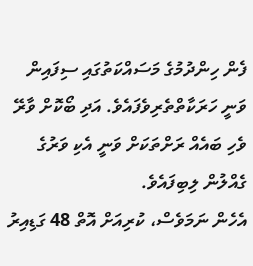ފެން ހިންދުމުގެ މަސައްކަތުގައި ސިފައިން ވަނީ ހަރަކާތްތެރިވެފައެވެ. އަދި ބޯކޮށް ވާރޭ ވެހި ބައެއް ރަށްތަކަށް ވަނީ އެކި ވަރުގެ ގެއްލުން ލިބިފައެވެ.
އެހެން ނަމަވެސް، ކުރިއަށް އޮތް 48 ގަޑިއިރު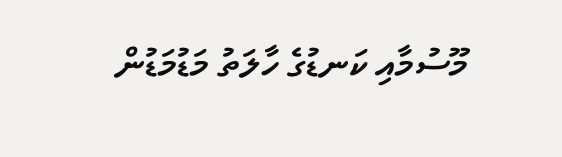މޫސުމާއި ކަނޑުގެ ހާލަތު މަޑުމަޑުން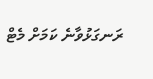ރަނގަޅުވާނެ ކަމަށް މެޓް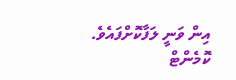އިން ވަނީ ލަފާކޮށްފައެވެ.
ކޮމެންޓް